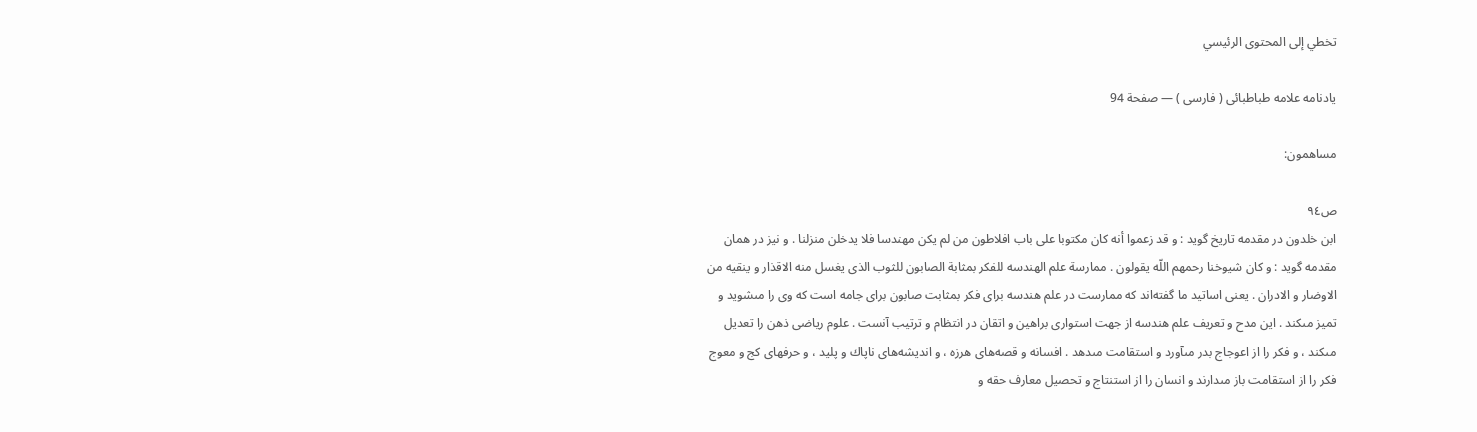تخطي إلى المحتوى الرئيسي

يادنامه علامه طباطبائى ( فارسى ) — صفحة 94

مساهمون:

ص٩٤
ابن خلدون در مقدمه تاريخ گويد : و قد زعموا أنه كان مكتوبا على باب افلاطون من لم يكن مهندسا فلا يدخلن منزلنا . و نيز در همان مقدمه گويد : و كان شيوخنا رحمهم اللّه يقولون . ممارسة علم الهندسه للفكر بمثابة الصابون للثوب الذى يغسل منه الاقذار و ينقيه من الاوضار و الادران . يعنى اساتيد ما گفته‌اند كه ممارست در علم هندسه براى فكر بمثابت صابون براى جامه است كه وى را مىشويد و تميز مىكند . اين مدح و تعريف علم هندسه از جهت استوارى براهين و اتقان در انتظام و ترتيب آنست . علوم رياضى ذهن را تعديل مىكند ، و فكر را از اعوجاج بدر مىآورد و استقامت مىدهد . افسانه و قصه‌هاى هرزه ، و انديشه‌هاى ناپاك و پليد ، و حرفهاى كج و معوج فكر را از استقامت باز مىدارند و انسان را از استنتاج و تحصيل معارف حقه و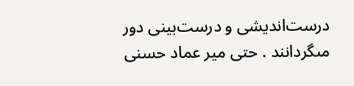درست‌انديشى و درست‌بينى دور مىگردانند . حتى مير عماد حسنى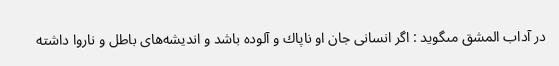در آداب المشق مىگويد : اگر انسانى جان او ناپاك و آلوده باشد و انديشه‌هاى باطل و ناروا داشته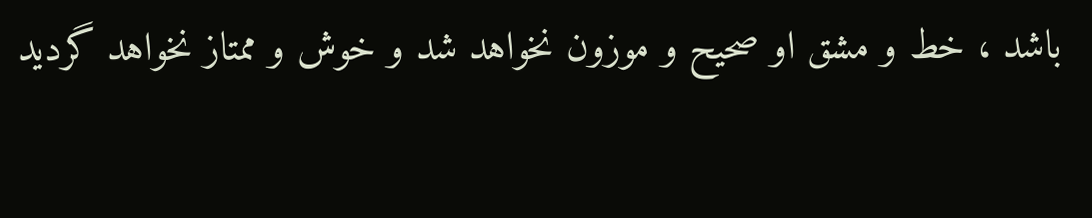باشد ، خط و مشق او صحيح و موزون نخواهد شد و خوش و ممتاز نخواهد گرديد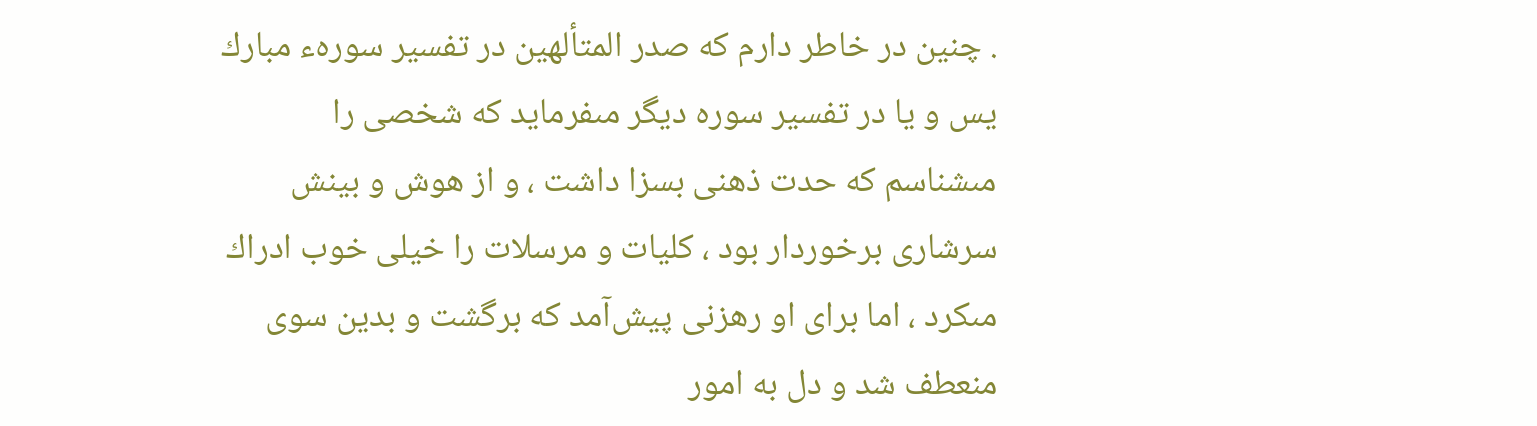. چنين در خاطر دارم كه صدر المتألهين در تفسير سورهء مبارك يس و يا در تفسير سوره ديگر مىفرمايد كه شخصى را مىشناسم كه حدت ذهنى بسزا داشت ، و از هوش و بينش سرشارى برخوردار بود ، كليات و مرسلات را خيلى خوب ادراك مىكرد ، اما براى او رهزنى پيش‌آمد كه برگشت و بدين سوى منعطف شد و دل به امور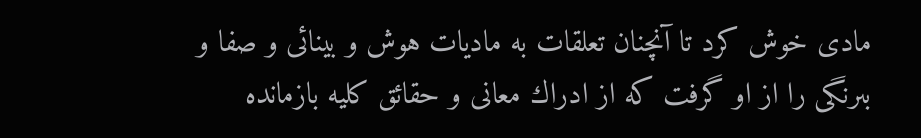مادى خوش كرد تا آنچنان تعلقات به ماديات هوش و بينائى و صفا و بىرنگى را از او گرفت كه از ادراك معانى و حقائق كليه بازمانده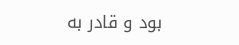بود و قادر به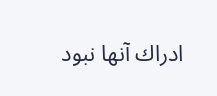ادراك آنها نبود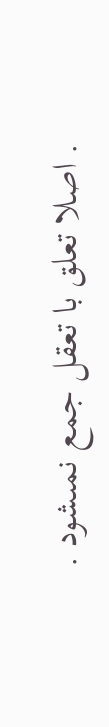. اصلا تعلق با تعقل جمع نمىشود .